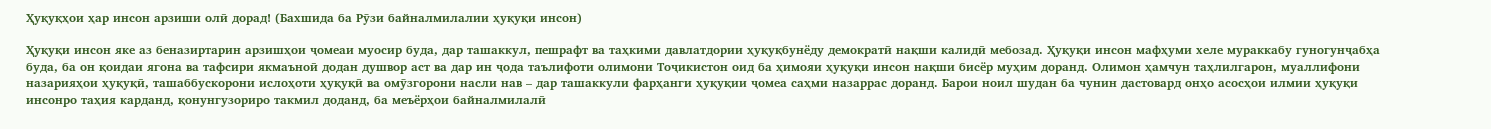Ҳуқуқҳои ҳар инсон арзиши олӣ дорад! (Бахшида ба Рӯзи байналмилалии ҳуқуқи инсон)

Ҳуқуқи инсон яке аз беназиртарин арзишҳои ҷомеаи муосир буда, дар ташаккул, пешрафт ва таҳкими давлатдории ҳуқуқбунёду демократӣ нақши калидӣ мебозад. Ҳуқуқи инсон мафҳуми хеле мураккабу гуногунҷабҳа буда, ба он қоидаи ягона ва тафсири якмаъноӣ додан душвор аст ва дар ин ҷода таълифоти олимони Тоҷикистон оид ба ҳимояи ҳуқуқи инсон нақши бисёр муҳим доранд. Олимон ҳамчун таҳлилгарон, муаллифони назарияҳои ҳуқуқӣ, ташаббускорони ислоҳоти ҳуқуқӣ ва омӯзгорони насли нав – дар ташаккули фарҳанги ҳуқуқии ҷомеа саҳми назаррас доранд. Барои ноил шудан ба чунин дастовард онҳо асосҳои илмии ҳуқуқи инсонро таҳия карданд, қонунгузориро такмил доданд, ба меъёрҳои байналмилалӣ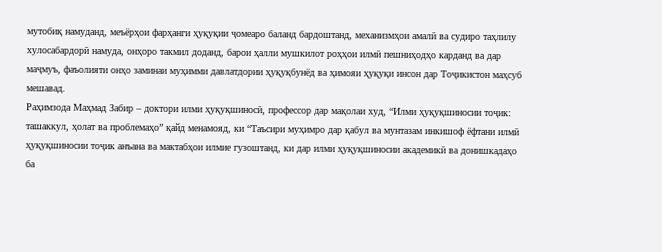мутобиқ намуданд, меъёрҳои фарҳанги ҳуқуқии ҷомеаро баланд бардоштанд, механизмҳои амалӣ ва судиро таҳлилу хулосабардорӣ намуда, онҳоро такмил доданд, барои ҳалли мушкилот роҳҳои илмӣ пешниҳодҳо карданд ва дар маҷмуъ, фаъолияти онҳо заминаи муҳимми давлатдории ҳуқуқбунёд ва ҳимояи ҳуқуқи инсон дар Тоҷикистон маҳсуб мешавад.
Раҳимзода Маҳмад Забир – доктори илми ҳуқуқшиносӣ, профессор дар мақолаи худ, “Илми ҳуқуқшиносии тоҷик: ташаккул, ҳолат ва проблемаҳо” қайд менамояд, ки “Таъсири муҳимро дар қабул ва мунтазам инкишоф ёфтани илмӣ ҳуқуқшиносии тоҷик анъана ва мактабҳои илмие гузоштанд, ки дар илми ҳуқуқшиносии академикӣ ва донишкадаҳо ба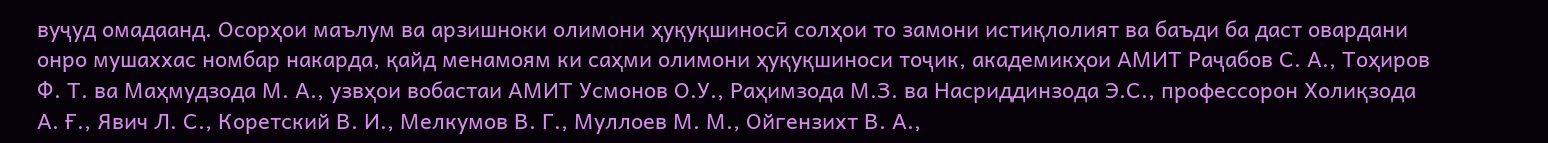вуҷуд омадаанд. Осорҳои маълум ва арзишноки олимони ҳуқуқшиносӣ солҳои то замони истиқлолият ва баъди ба даст овардани онро мушаххас номбар накарда, қайд менамоям ки саҳми олимони ҳуқуқшиноси тоҷик, академикҳои АМИТ Раҷабов С. А., Тоҳиров Ф. Т. ва Маҳмудзода М. А., узвҳои вобастаи АМИТ Усмонов О.У., Раҳимзода М.З. ва Насриддинзода Э.С., профессорон Холиқзода А. Ғ., Явич Л. С., Коретский В. И., Мелкумов В. Г., Муллоев М. М., Ойгензихт В. А.,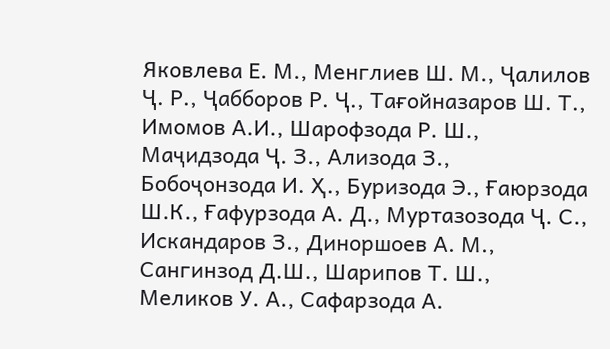Яковлева Е. М., Менглиев Ш. М., Ҷалилов Ҷ. Р., Ҷабборов Р. Ҷ., Тағойназаров Ш. Т., Имомов А.И., Шарофзода Р. Ш., Маҷидзода Ҷ. З., Ализода З., Бобоҷонзода И. Ҳ., Буризода Э., Ғаюрзода Ш.К., Ғафурзода А. Д., Муртазозода Ҷ. С., Искандаров З., Диноршоев А. М., Сангинзод Д.Ш., Шарипов Т. Ш., Меликов У. А., Сафарзода А.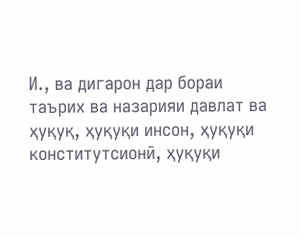И., ва дигарон дар бораи таърих ва назарияи давлат ва ҳуқуқ, ҳуқуқи инсон, ҳуқуқи конститутсионӣ, ҳуқуқи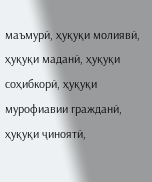маъмурӣ, ҳуқуқи молиявӣ, ҳуқуқи маданӣ, ҳуқуқи соҳибкорӣ, ҳуқуқи мурофиавии гражданӣ, ҳуқуқи ҷиноятӣ,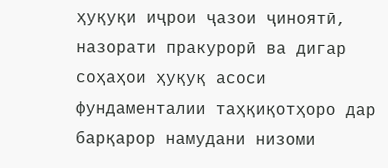ҳуқуқи иҷрои ҷазои ҷиноятӣ, назорати пракурорӣ ва дигар соҳаҳои ҳуқуқ асоси фундаменталии таҳқиқотҳоро дар барқарор намудани низоми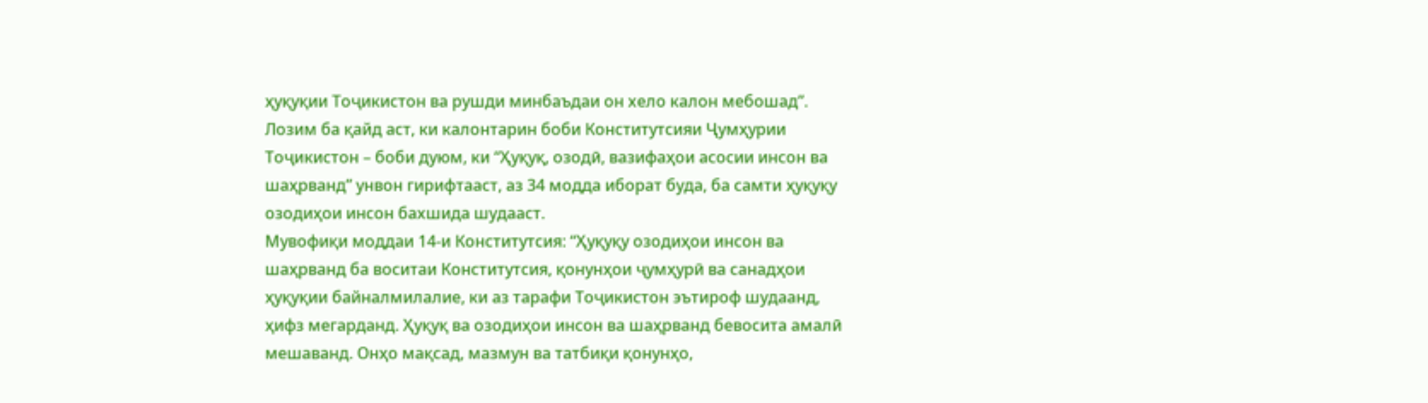ҳуқуқии Тоҷикистон ва рушди минбаъдаи он хело калон мебошад”.
Лозим ба қайд аст, ки калонтарин боби Конститутсияи Ҷумҳурии Тоҷикистон – боби дуюм, ки “Ҳуқуқ, озодӣ, вазифаҳои асосии инсон ва шаҳрванд” унвон гирифтааст, аз 34 модда иборат буда, ба самти ҳуқуқу озодиҳои инсон бахшида шудааст.
Мувофиқи моддаи 14-и Конститутсия: “Ҳуқуқу озодиҳои инсон ва шаҳрванд ба воситаи Конститутсия, қонунҳои ҷумҳурӣ ва санадҳои ҳуқуқии байналмилалие, ки аз тарафи Тоҷикистон эътироф шудаанд, ҳифз мегарданд. Ҳуқуқ ва озодиҳои инсон ва шаҳрванд бевосита амалӣ мешаванд. Онҳо мақсад, мазмун ва татбиқи қонунҳо,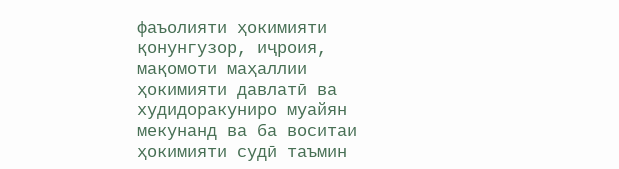фаъолияти ҳокимияти қонунгузор, иҷроия, мақомоти маҳаллии ҳокимияти давлатӣ ва худидоракуниро муайян мекунанд ва ба воситаи ҳокимияти судӣ таъмин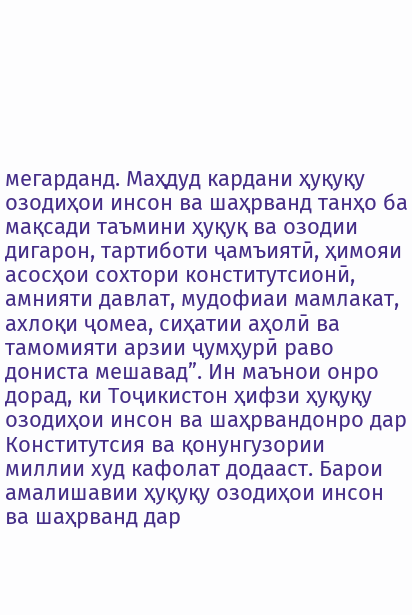мегарданд. Маҳдуд кардани ҳуқуқу озодиҳои инсон ва шаҳрванд танҳо ба мақсади таъмини ҳуқуқ ва озодии дигарон, тартиботи ҷамъиятӣ, ҳимояи асосҳои сохтори конститутсионӣ, амнияти давлат, мудофиаи мамлакат, ахлоқи ҷомеа, сиҳатии аҳолӣ ва тамомияти арзии ҷумҳурӣ раво дониста мешавад”. Ин маънои онро дорад, ки Тоҷикистон ҳифзи ҳуқуқу озодиҳои инсон ва шаҳрвандонро дар Конститутсия ва қонунгузории миллии худ кафолат додааст. Барои амалишавии ҳуқуқу озодиҳои инсон ва шаҳрванд дар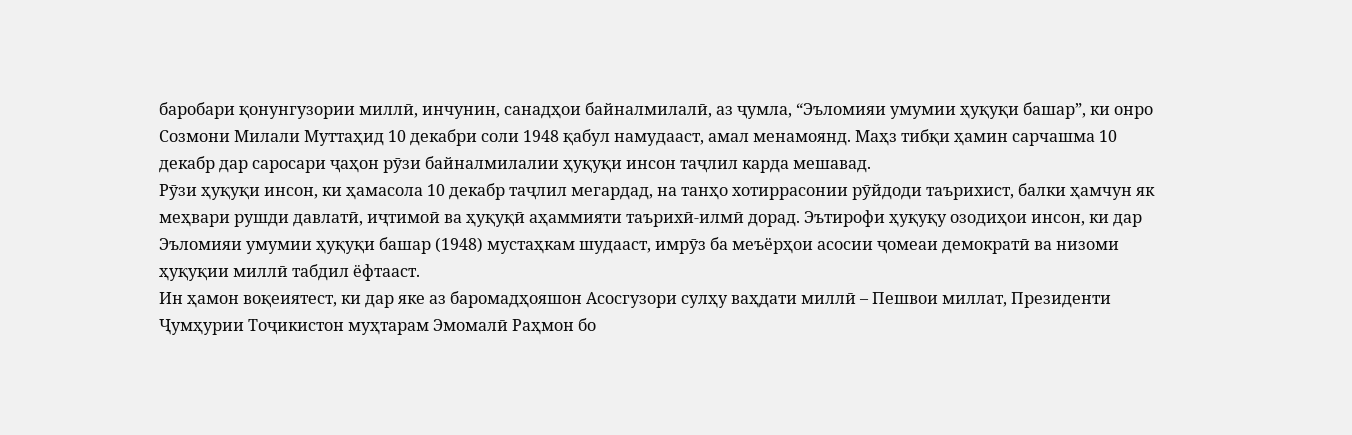баробари қонунгузории миллӣ, инчунин, санадҳои байналмилалӣ, аз ҷумла, “Эъломияи умумии ҳуқуқи башар”, ки онро Созмони Милали Муттаҳид 10 декабри соли 1948 қабул намудааст, амал менамоянд. Маҳз тибқи ҳамин сарчашма 10 декабр дар саросари ҷаҳон рӯзи байналмилалии ҳуқуқи инсон таҷлил карда мешавад.
Рӯзи ҳуқуқи инсон, ки ҳамасола 10 декабр таҷлил мегардад, на танҳо хотиррасонии рӯйдоди таърихист, балки ҳамчун як меҳвари рушди давлатӣ, иҷтимоӣ ва ҳуқуқӣ аҳаммияти таърихӣ-илмӣ дорад. Эътирофи ҳуқуқу озодиҳои инсон, ки дар Эъломияи умумии ҳуқуқи башар (1948) мустаҳкам шудааст, имрӯз ба меъёрҳои асосии ҷомеаи демократӣ ва низоми ҳуқуқии миллӣ табдил ёфтааст.
Ин ҳамон воқеиятест, ки дар яке аз баромадҳояшон Асосгузори сулҳу ваҳдати миллӣ – Пешвои миллат, Президенти Ҷумҳурии Тоҷикистон муҳтарам Эмомалӣ Раҳмон бо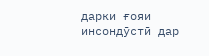дарки ғояи инсондӯстӣ дар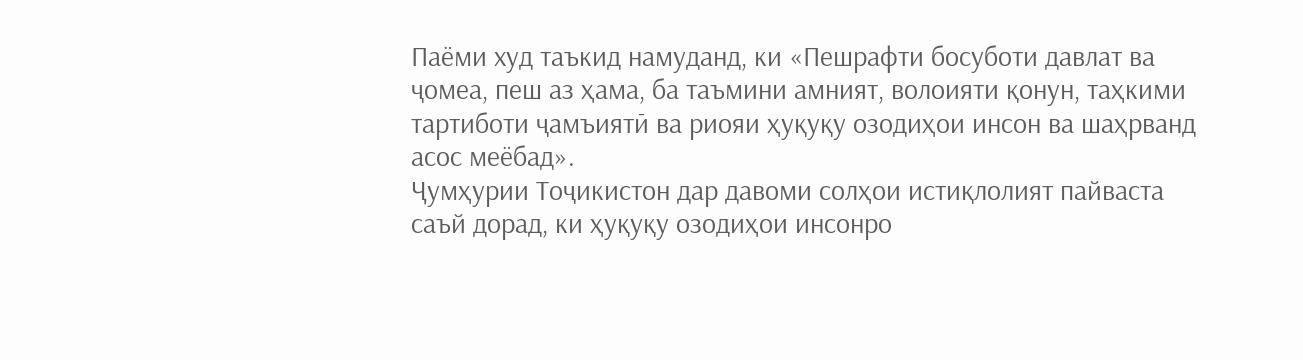Паёми худ таъкид намуданд, ки «Пешрафти босуботи давлат ва ҷомеа, пеш аз ҳама, ба таъмини амният, волоияти қонун, таҳкими тартиботи ҷамъиятӣ ва риояи ҳуқуқу озодиҳои инсон ва шаҳрванд асос меёбад».
Ҷумҳурии Тоҷикистон дар давоми солҳои истиқлолият пайваста саъй дорад, ки ҳуқуқу озодиҳои инсонро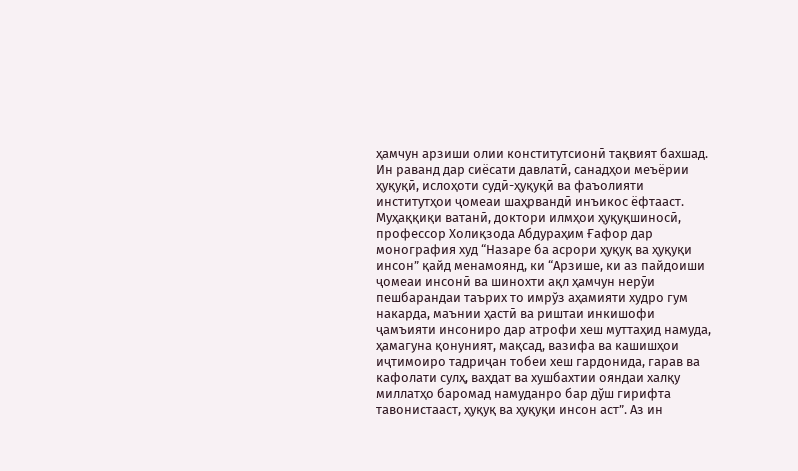ҳамчун арзиши олии конститутсионӣ тақвият бахшад. Ин раванд дар сиёсати давлатӣ, санадҳои меъёрии ҳуқуқӣ, ислоҳоти судӣ-ҳуқуқӣ ва фаъолияти институтҳои ҷомеаи шаҳрвандӣ инъикос ёфтааст.
Муҳаққиқи ватанӣ, доктори илмҳои ҳуқуқшиносӣ, профессор Холиқзода Абдураҳим Ғафор дар монография худ “Назаре ба асрори ҳуқуқ ва ҳуқуқи инсон” қайд менамоянд, ки “Арзише, ки аз пайдоиши ҷомеаи инсонӣ ва шинохти ақл ҳамчун нерӯи пешбарандаи таърих то имрўз аҳамияти худро гум накарда, маънии ҳастӣ ва риштаи инкишофи ҷамъияти инсониро дар атрофи хеш муттаҳид намуда, ҳамагуна қонуният, мақсад, вазифа ва кашишҳои иҷтимоиро тадриҷан тобеи хеш гардонида, гарав ва кафолати сулҳ, ваҳдат ва хушбахтии ояндаи халқу миллатҳо баромад намуданро бар дўш гирифта тавонистааст, ҳуқуқ ва ҳуқуқи инсон аст”. Аз ин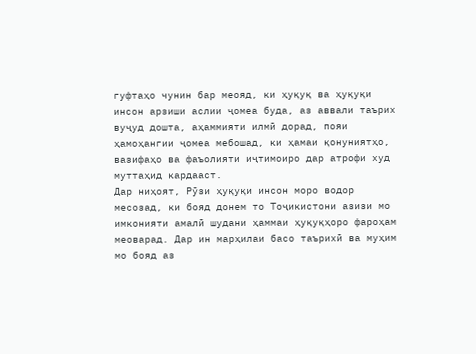гуфтаҳо чунин бар меояд, ки ҳуқуқ ва ҳуқуқи инсон арзиши аслии ҷомеа буда, аз аввали таърих вуҷуд дошта, аҳаммияти илмӣ дорад, пояи ҳамоҳангии ҷомеа мебошад, ки ҳамаи қонуниятҳо, вазифаҳо ва фаъолияти иҷтимоиро дар атрофи худ муттаҳид кардааст.
Дар ниҳоят, Рӯзи ҳуқуқи инсон моро водор месозад, ки бояд донем то Тоҷикистони азизи мо имконияти амалӣ шудани ҳаммаи ҳуқуқҳоро фароҳам меоварад. Дар ин марҳилаи басо таърихӣ ва муҳим мо бояд аз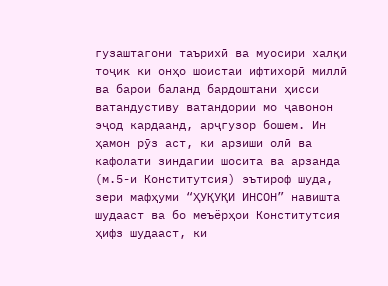гузаштагони таърихӣ ва муосири халқи тоҷик ки онҳо шоистаи ифтихорӣ миллӣ ва барои баланд бардоштани ҳисси ватандустиву ватандории мо ҷавонон эҷод кардаанд, арҷгузор бошем. Ин ҳамон рӯз аст, ки арзиши олӣ ва кафолати зиндагии шосита ва арзанда (м.5-и Конститутсия) эътироф шуда, зери мафҳуми “ҲУҚУҚИ ИНСОН” навишта шудааст ва бо меъёрҳои Конститутсия ҳифз шудааст, ки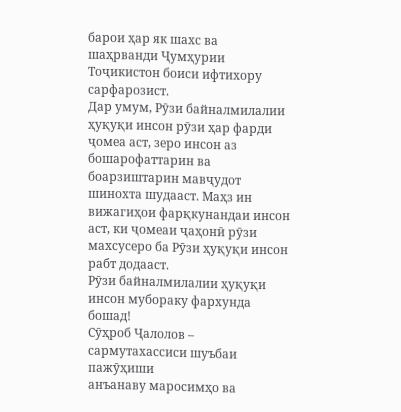барои ҳар як шахс ва шаҳрванди Ҷумҳурии Тоҷикистон боиси ифтихору сарфарозист.
Дар умум, Рӯзи байналмилалии ҳуқуқи инсон рӯзи ҳар фарди ҷомеа аст, зеро инсон аз бошарофаттарин ва боарзиштарин мавҷудот шинохта шудааст. Маҳз ин вижагиҳои фарқкунандаи инсон аст, ки ҷомеаи ҷаҳонӣ рӯзи махсусеро ба Рӯзи ҳуқуқи инсон рабт додааст.
Рӯзи байналмилалии ҳуқуқи инсон мубораку фархунда бошад!
Сӯҳроб Ҷалолов – сармутахассиси шуъбаи пажӯҳиши
анъанаву маросимҳо ва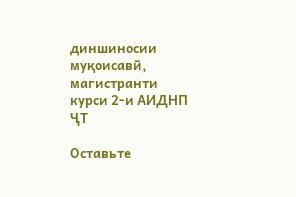диншиносии муқоисавӣ,
магистранти курси 2-и АИДНП ҶТ

Оставьте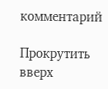комментарий

Прокрутить вверх